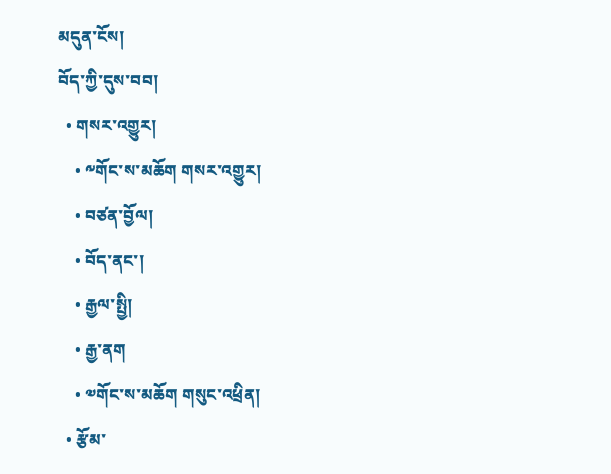མདུན་ངོས།
བོད་ཀྱི་དུས་བབ།
  • གསར་འགྱུར།
    • ༸གོང་ས་མཆོག གསར་འགྱུར།
    • བཙན་བྱོལ།
    • བོད་ནང་།
    • རྒྱལ་སྤྱི།
    • རྒྱ་ནག
    • ༧གོང་ས་མཆོག གསུང་འཕྲིན།
  • རྩོམ་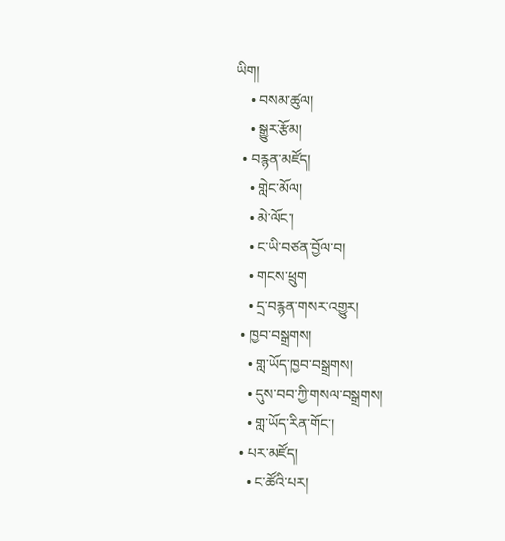ཡིག།
    • བསམ་ཚུལ།
    • སྒྱུར་རྩོམ།
  • བརྙན་མཛོད།
    • གླེང་མོལ།
    • མེ་ལོང་།
    • ང་ཡི་བཙན་བྱོལ་བ།
    • གངས་ཕྲུག
    • དྲ་བརྙན་གསར་འགྱུར།
  • ཁྱབ་བསྒྲགས།
    • གླ་ཡོད་ཁྱབ་བསྒྲགས།
    • དུས་བབ་ཀྱི་གསལ་བསྒྲགས།
    • གླ་ཡོད་རིན་གོང་།
  • པར་མཛོད།
    • ང་ཚོའི་པར།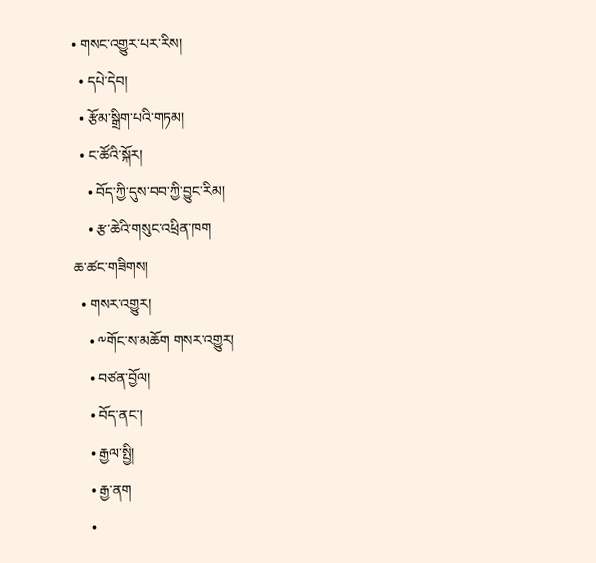• གསང་འགྱུར་པར་རིས།
  • དཔེ་དེབ།
  • རྩོམ་སྒྲིག་པའི་གཏམ།
  • ང་ཚོའི་སྐོར།
    • བོད་ཀྱི་དུས་བབ་ཀྱི་བྱུང་རིམ།
    • རྩ་ཆེའི་གསུང་འཕྲིན་ཁག
ཆ་ཚང་གཟིགས།
  • གསར་འགྱུར།
    • ༸གོང་ས་མཆོག གསར་འགྱུར།
    • བཙན་བྱོལ།
    • བོད་ནང་།
    • རྒྱལ་སྤྱི།
    • རྒྱ་ནག
    •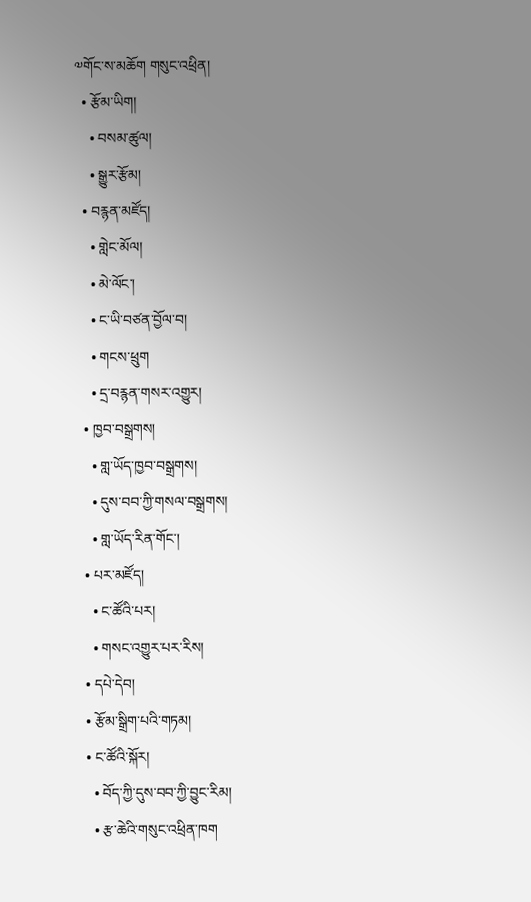༧གོང་ས་མཆོག གསུང་འཕྲིན།
  • རྩོམ་ཡིག།
    • བསམ་ཚུལ།
    • སྒྱུར་རྩོམ།
  • བརྙན་མཛོད།
    • གླེང་མོལ།
    • མེ་ལོང་།
    • ང་ཡི་བཙན་བྱོལ་བ།
    • གངས་ཕྲུག
    • དྲ་བརྙན་གསར་འགྱུར།
  • ཁྱབ་བསྒྲགས།
    • གླ་ཡོད་ཁྱབ་བསྒྲགས།
    • དུས་བབ་ཀྱི་གསལ་བསྒྲགས།
    • གླ་ཡོད་རིན་གོང་།
  • པར་མཛོད།
    • ང་ཚོའི་པར།
    • གསང་འགྱུར་པར་རིས།
  • དཔེ་དེབ།
  • རྩོམ་སྒྲིག་པའི་གཏམ།
  • ང་ཚོའི་སྐོར།
    • བོད་ཀྱི་དུས་བབ་ཀྱི་བྱུང་རིམ།
    • རྩ་ཆེའི་གསུང་འཕྲིན་ཁག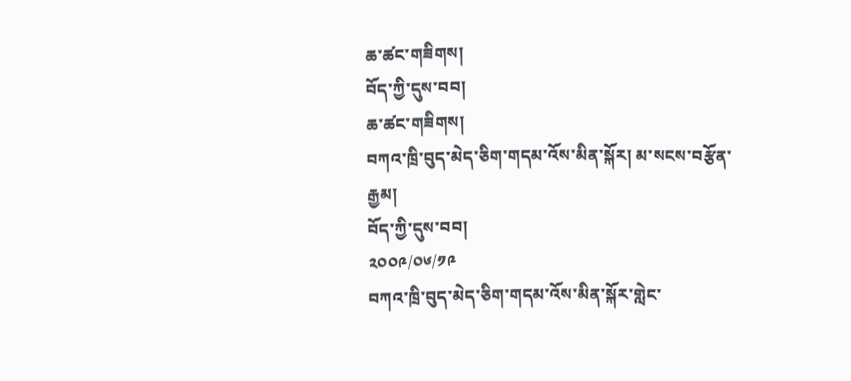ཆ་ཚང་གཟིགས།
བོད་ཀྱི་དུས་བབ།
ཆ་ཚང་གཟིགས།
བཀའ་ཁྲི་བུད་མེད་ཅིག་གདམ་འོས་མིན་སྐོར། མ་སངས་བརྩོན་རྒྱམ།
བོད་ཀྱི་དུས་བབ།
༢༠༠༩/༠༦/༡༩
བཀའ་ཁྲི་བུད་མེད་ཅིག་གདམ་འོས་མིན་སྐོར་གླེང་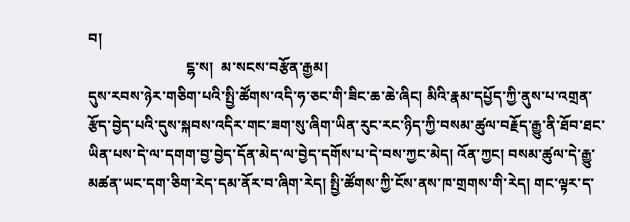བ།
                           ངྷ་ས།  མ་སངས་བརྩོན་རྒྱམ།
དུས་རབས་ཉེར་གཅིག་པའི་སྤྱི་ཚོགས་འདི་ཧ་ཅང་གི་ཟིང་ཆ་ཆེ་ཞིང། མིའི་རྣམ་དཔྱོད་ཀྱི་ནུས་པ་འགྲན་རྩོད་བྱེད་པའི་དུས་སྐབས་འདིར་གང་ཟག་སུ་ཞིག་ཡིན་རུང་རང་ཉིད་ཀྱི་བསམ་ཚུལ་བརྗོད་རྒྱུ་ནི་ཐོབ་ཐང་ཡིན་པས་དེ་ལ་དགག་བྱ་བྱེད་དོན་མེད་ལ་བྱེད་དགོས་པ་དེ་བས་ཀྱང་མེད། འོན་ཀྱང། བསམ་ཚུལ་དེ་རྒྱུ་མཚན་ཡང་དག་ཅིག་རེད་དམ་ནོར་བ་ཞིག་རེད། སྤྱི་ཚོགས་ཀྱི་ངོས་ནས་ཁ་གྲགས་གི་རེད། གང་ལྟར་ད་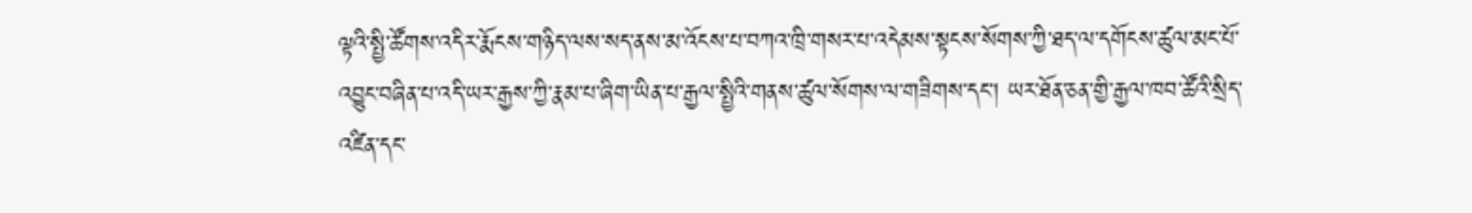ལྟའི་སྤྱི་ཚོགས་འདིར་རྨོངས་གཉིད་ལས་སད་ནས་མ་འོངས་པ་བཀའ་ཁྲི་གསར་པ་འདེམས་སྟངས་སོགས་ཀྱི་ཐད་ལ་དགོངས་ཚུལ་མང་པོ་འབྱུང་བཞིན་པ་འདི་ཡར་རྒྱས་ཀྱི་རྣམ་པ་ཞིག་ཡིན་པ་རྒྱལ་སྤྱིའི་གནས་ཚུལ་སོགས་ལ་གཟིགས་དང་། ཡར་ཐོན་ཅན་གྱི་རྒྱལ་ཁབ་ཚོའི་སྲིད་འཛིན་དང་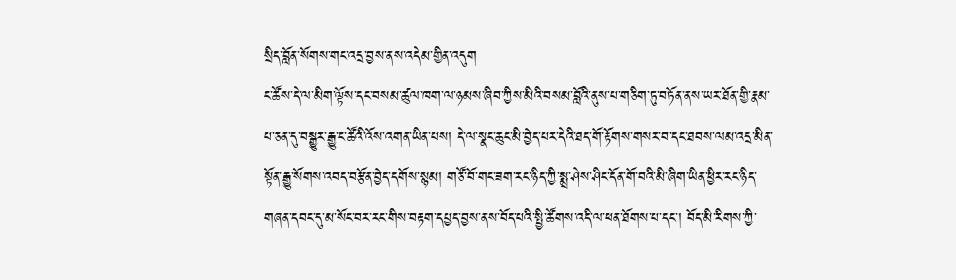སྲིད་བློན་སོགས་གང་འདྲ་བྱས་ནས་འདེམ་གྱིན་འདུག
ང་ཚོས་དེ་ལ་མིག་ལྟོས་དང་བསམ་ཚུལ་ཁག་ལ་ཉམས་ཞིབ་ཀྱིས་མིའི་བསམ་བློའི་ནུས་པ་གཅིག་ཏུ་བཏོན་ནས་ཡར་ཐོན་གྱི་རྣམ་པ་ཅན་དུ་བསྒྱུར་རྒྱུ་ང་ཚོའི་འོས་འགན་ཡིན་པས། དེ་ལ་སྣང་ཆུང་མི་བྱེད་པར་དེའི་ཐད་གོ་རྟོགས་གསར་བ་དང་ཐབས་ལམ་འདྲ་མིན་སྟོན་རྒྱུ་སོགས་འབད་བརྩོན་བྱེད་དགོས་སྙམ། གཙོ་བོ་གང་ཟག་རང་ཉིད་ཀྱི་སྨྲ་ཤེས་ཤིང་དོན་གོ་བའི་མི་ཞིག་ཡིན་ཕྱིར་རང་ཉིད་གཞན་དབང་དུ་མ་སོང་བར་རང་གིས་བརྟག་དཔྱད་བྱས་ནས་བོད་པའི་སྤྱི་ཚོགས་འདི་ལ་ཕན་ཐོགས་པ་དང་། བོད་མི་རིགས་ཀྱི་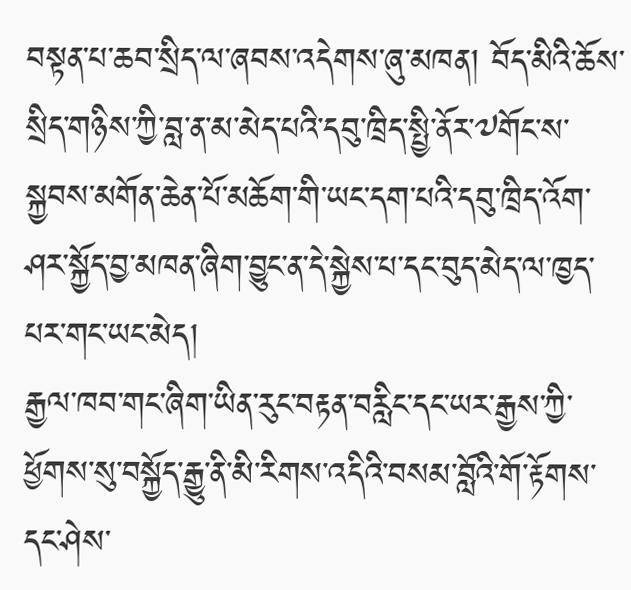བསྟན་པ་ཆབ་སྲིད་ལ་ཞབས་འདེགས་ཞུ་མཁན། བོད་མིའི་ཆོས་སྲིད་གཉིས་ཀྱི་བླ་ན་མ་མེད་པའི་དབུ་ཁྲིད་སྤྱི་ནོར་༧གོང་ས་སྐྱབས་མགོན་ཆེན་པོ་མཆོག་གི་ཡང་དག་པའི་དབུ་ཁྲིད་འོག་ཤར་སྐྱོད་བྱ་མཁན་ཞིག་བྱུང་ན་དེ་སྐྱེས་པ་དང་བུད་མེད་ལ་ཁྱད་པར་གང་ཡང་མེད།
རྒྱལ་ཁབ་གང་ཞིག་ཡིན་རུང་བརྟན་བརླིང་དང་ཡར་རྒྱས་ཀྱི་ཕྱོགས་སུ་བསྐྱོད་རྒྱུ་ནི་མི་རིགས་འདིའི་བསམ་བློའི་གོ་རྟོགས་དང་ཤེས་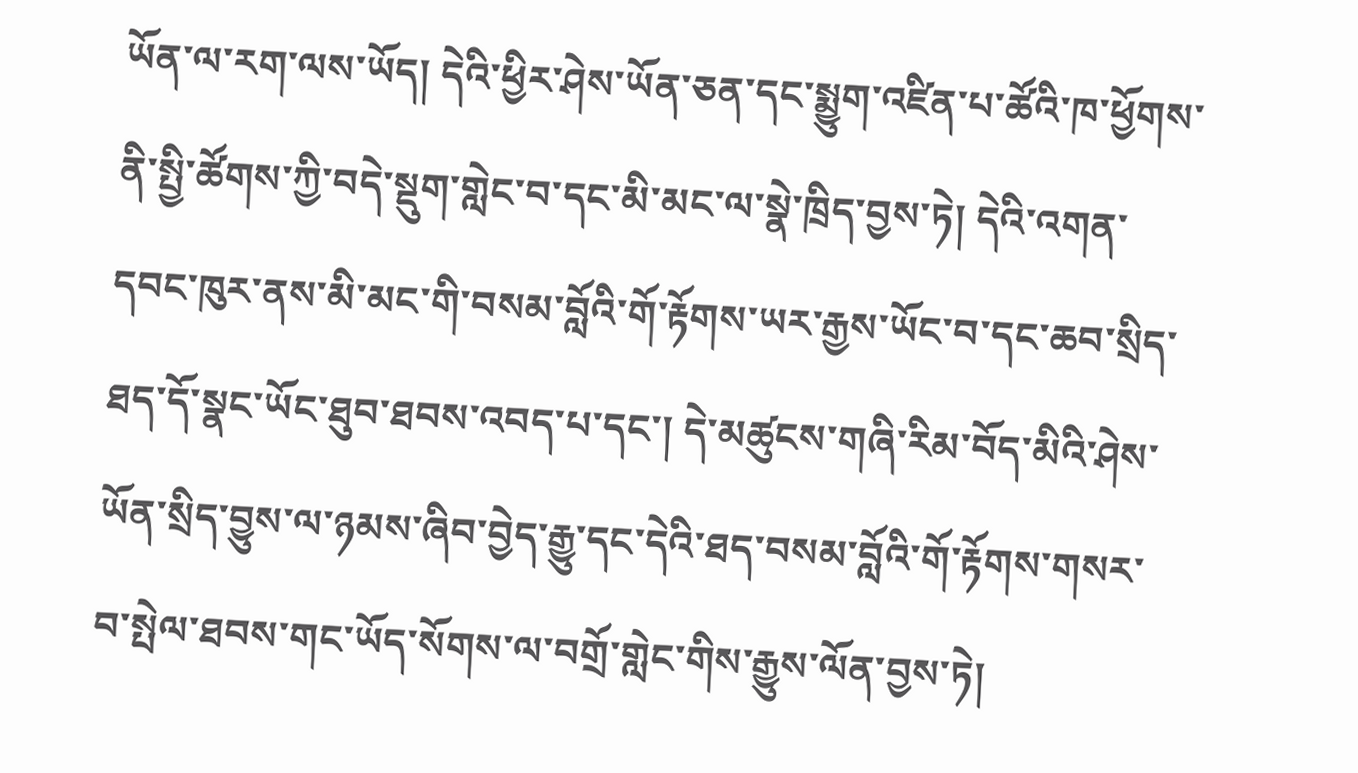ཡོན་ལ་རག་ལས་ཡོད། དེའི་ཕྱིར་ཤེས་ཡོན་ཅན་དང་སྨྱུག་འཛིན་པ་ཚོའི་ཁ་ཕྱོགས་ནི་སྤྱི་ཚོགས་ཀྱི་བདེ་སྡུག་གླེང་བ་དང་མི་མང་ལ་སྣེ་ཁྲིད་བྱས་ཏེ། དེའི་འགན་དབང་ཁུར་ནས་མི་མང་གི་བསམ་བློའི་གོ་རྟོགས་ཡར་རྒྱས་ཡོང་བ་དང་ཆབ་སྲིད་ཐད་དོ་སྣང་ཡོང་ཐུབ་ཐབས་འབད་པ་དང་། དེ་མཚུངས་གཞི་རིམ་བོད་མིའི་ཤེས་ཡོན་སྲིད་བྱུས་ལ་ཉམས་ཞིབ་བྱེད་རྒྱུ་དང་དེའི་ཐད་བསམ་བློའི་གོ་རྟོགས་གསར་བ་སྤེལ་ཐབས་གང་ཡོད་སོགས་ལ་བགྲོ་གླེང་གིས་རྒྱུས་ལོན་བྱས་ཏེ།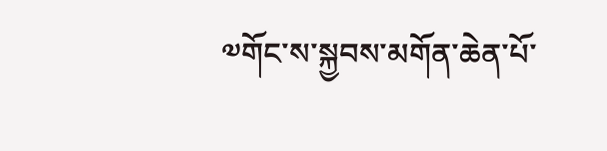༧གོང་ས་སྐྱབས་མགོན་ཆེན་པོ་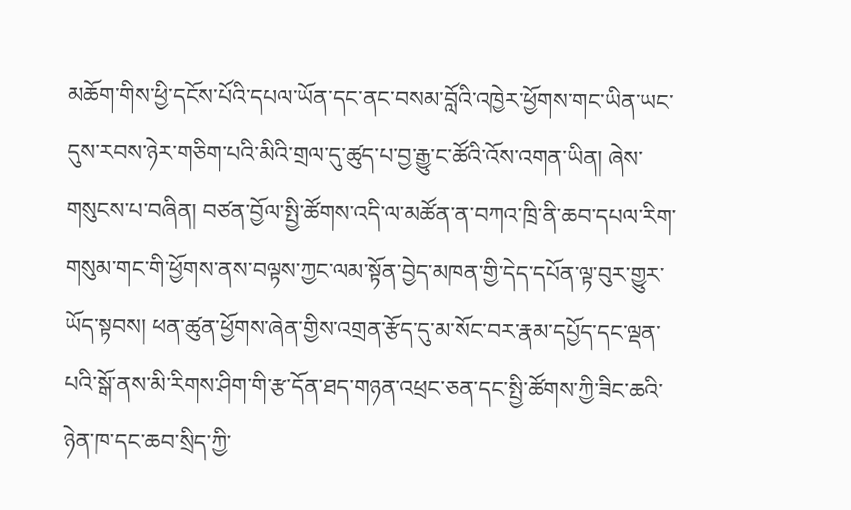མཆོག་གིས་ཕྱི་དངོས་པོའི་དཔལ་ཡོན་དང་ནང་བསམ་བློའི་འཁྱེར་ཕྱོགས་གང་ཡིན་ཡང་དུས་རབས་ཉེར་གཅིག་པའི་མིའི་གྲལ་དུ་ཚུད་པ་བྱ་རྒྱུ་ང་ཚོའི་འོས་འགན་ཡིན། ཞེས་གསུངས་པ་བཞིན། བཙན་བྱོལ་སྤྱི་ཚོགས་འདི་ལ་མཚོན་ན་བཀའ་ཁྲི་ནི་ཆབ་དཔལ་རིག་གསུམ་གང་གི་ཕྱོགས་ནས་བལྟས་ཀྱང་ལམ་སྟོན་བྱེད་མཁན་གྱི་དེད་དཔོན་ལྟ་བུར་གྱུར་ཡོད་སྟབས། ཕན་ཚུན་ཕྱོགས་ཞེན་གྱིས་འགྲན་རྩོད་དུ་མ་སོང་བར་རྣམ་དཔྱོད་དང་ལྡན་པའི་སྒོ་ནས་མི་རིགས་ཤིག་གི་རྩ་དོན་ཐད་གཉན་འཕྲང་ཅན་དང་སྤྱི་ཚོགས་ཀྱི་ཟིང་ཆའི་ཉེན་ཁ་དང་ཆབ་སྲིད་ཀྱི་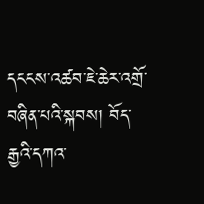དངངས་འཚབ་ཇེ་ཆེར་འགྲོ་བཞིན་པའི་སྐབས། བོད་རྒྱའི་དཀའ་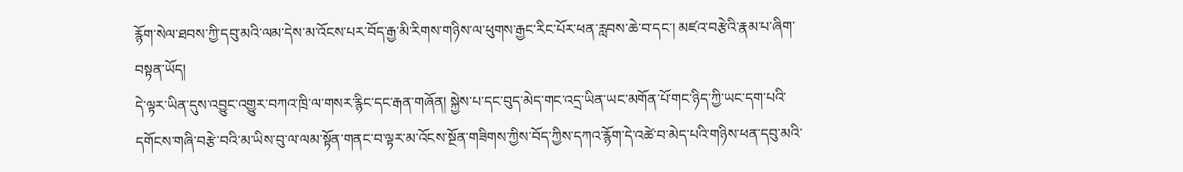རྙོག་སེལ་ཐབས་ཀྱི་དབུ་མའི་ལམ་དེས་མ་འོངས་པར་བོད་རྒྱ་མི་རིགས་གཉིས་ལ་ཕུགས་རྒྱང་རིང་པོར་ཕན་རླབས་ཆེ་བ་དང་། མཛའ་བརྩེའི་རྣམ་པ་ཞིག་བསྟན་ཡོད།
དེ་ལྟར་ཡིན་དུས་འབྱུང་འགྱུར་བཀའ་ཁྲི་ལ་གསར་རྙིང་དང་རྒན་གཞོན། སྐྱེས་པ་དང་བུད་མེད་གང་འདྲ་ཡིན་ཡང་མགོན་པོ་གང་ཉིད་ཀྱི་ཡང་དག་པའི་དགོངས་གཞི་བརྩེ་བའི་མ་ཡིས་བུ་ལ་ལམ་སྟོན་གནང་བ་ལྟར་མ་འོངས་སྔོན་གཟིགས་ཀྱིས་བོད་ཀྱིས་དཀའ་རྙོག་དེ་འཚེ་བ་མེད་པའི་གཉིས་ཕན་དབུ་མའི་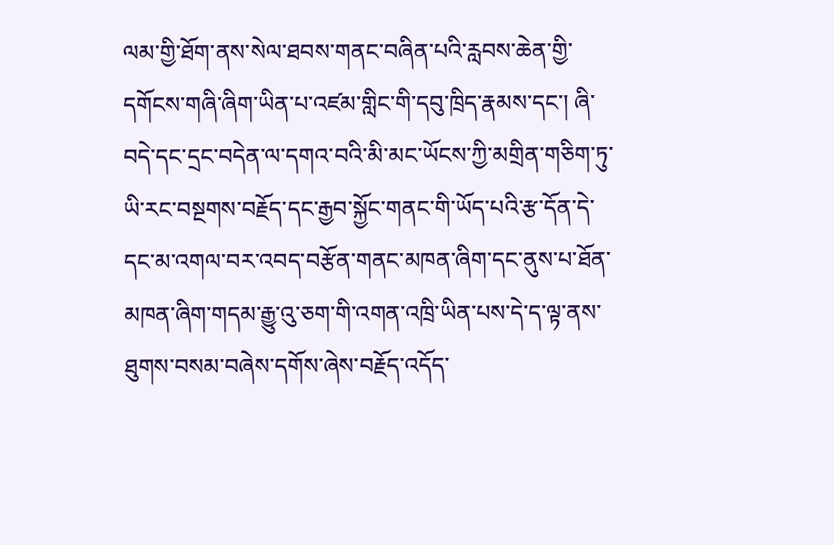ལམ་གྱི་ཐོག་ནས་སེལ་ཐབས་གནང་བཞིན་པའི་རླབས་ཆེན་གྱི་དགོངས་གཞི་ཞིག་ཡིན་པ་འཛམ་གླིང་གི་དབུ་ཁྲིད་རྣམས་དང་། ཞི་བདེ་དང་དྲང་བདེན་ལ་དགའ་བའི་མི་མང་ཡོངས་ཀྱི་མགྲིན་གཅིག་ཏུ་ཡི་རང་བསྔགས་བརྗོད་དང་རྒྱབ་སྐྱོང་གནང་གི་ཡོད་པའི་རྩ་དོན་དེ་དང་མ་འགལ་བར་འབད་བརྩོན་གནང་མཁན་ཞིག་དང་ནུས་པ་ཐོན་མཁན་ཞིག་གདམ་རྒྱུ་འུ་ཅག་གི་འགན་འཁྲི་ཡིན་པས་དེ་ད་ལྟ་ནས་ཐུགས་བསམ་བཞེས་དགོས་ཞེས་བརྗོད་འདོད་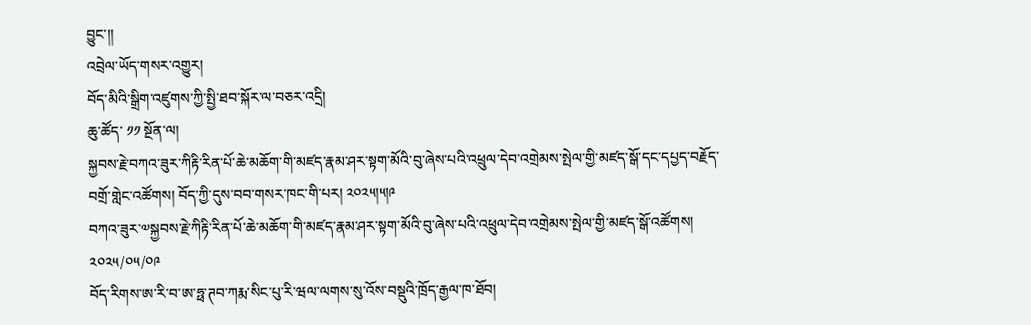བྱུང་།།
འབྲེལ་ཡོད་གསར་འགྱུར།
བོད་མིའི་སྒྲིག་འཛུགས་ཀྱི་སྤྱི་ཐབ་སྐོར་ལ་བཅར་འདྲི།
ཆུ་ཚོད་ ༡༡ སྔོན་ལ།
སྐྱབས་རྗེ་བཀའ་ཟུར་ཀིརྟི་རིན་པོ་ཆེ་མཆོག་གི་མཛད་རྣམ་ཤར་སྟག་མོའི་བུ་ཞེས་པའི་འཕྲུལ་དེབ་འགྲེམས་སྤེལ་གྱི་མཛད་སྒོ་དང་དཔྱད་བརྗོད་བགྲོ་གླེང་འཚོགས། བོད་ཀྱི་དུས་བབ་གསར་ཁང་གི་པར། ༢༠༢༥།༥།༩
བཀའ་ཟུར་༧སྐྱབས་རྗེ་ཀིརྟི་རིན་པོ་ཆེ་མཆོག་གི་མཛད་རྣམ་ཤར་སྟག་མོའི་བུ་ཞེས་པའི་འཕྲུལ་དེབ་འགྲེམས་སྤེལ་གྱི་མཛད་སྒོ་འཚོགས།
༢༠༢༥/༠༥/༠༩
བོད་རིགས་ཨ་རི་བ་ཨ་ཧྥ་ཊབ་ཀརྨ་སིང་པུ་རི་ཝལ་ལགས་སུ་འོས་བསྡུའི་ཁྲོད་རྒྱལ་ཁ་ཐོབ།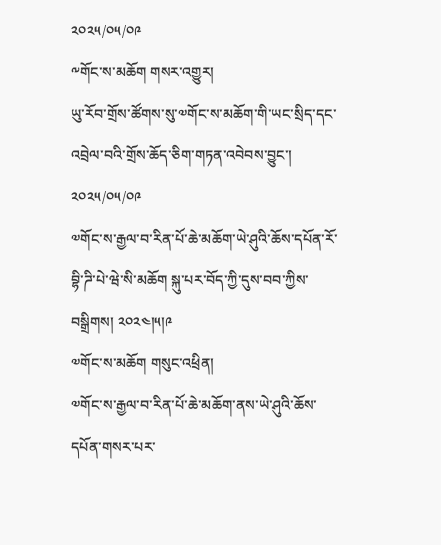༢༠༢༥/༠༥/༠༩
༸གོང་ས་མཆོག གསར་འགྱུར།
ཡུ་རོབ་གྲོས་ཚོགས་སུ་༧གོང་ས་མཆོག་གི་ཡང་སྲིད་དང་འབྲེལ་བའི་གྲོས་ཆོད་ཅིག་གཏན་འབེབས་བྱུང་།
༢༠༢༥/༠༥/༠༩
༧གོང་ས་རྒྱལ་བ་རིན་པོ་ཆེ་མཆོག་ཡེ་ཤུའི་ཆོས་དཔོན་རོ་བྷི་ཌི་པེ་ཝེ་སི་མཆོག སྐུ་པར་བོད་ཀྱི་དུས་བབ་ཀྱིས་བསྒྲིགས། ༢༠༢༤།༥།༩
༧གོང་ས་མཆོག གསུང་འཕྲིན།
༧གོང་ས་རྒྱལ་བ་རིན་པོ་ཆེ་མཆོག་ནས་ཡེ་ཤུའི་ཆོས་དཔོན་གསར་པར་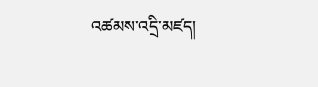འཚམས་འདྲི་མཛད།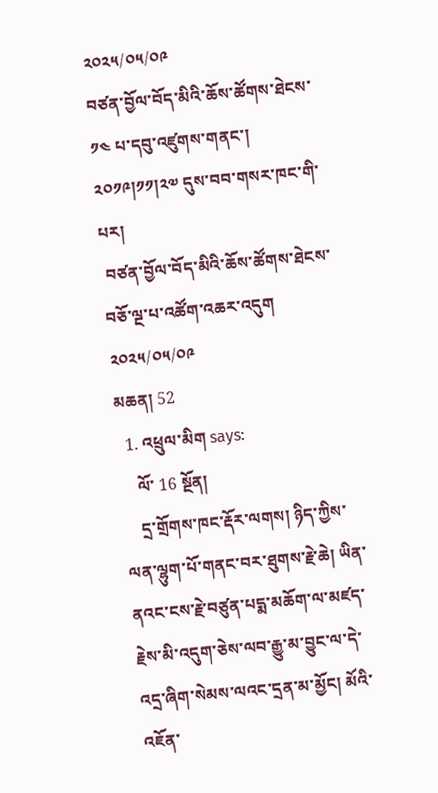༢༠༢༥/༠༥/༠༩
བཙན་བྱོལ་བོད་མིའི་ཆོས་ཚོགས་ཐེངས་ ༡༤ པ་དབུ་འཛུགས་གནང་། ༢༠༡༩།༡༡།༢༧ དུས་བབ་གསར་ཁང་གི་པར།
 བཙན་བྱོལ་བོད་མིའི་ཆོས་ཚོགས་ཐེངས་བཅོ་ལྔ་པ་འཚོག་འཆར་འདུག
༢༠༢༥/༠༥/༠༩
མཆན། 52
  1. འཕྲུལ་མིག says:
    ལོ་ 16 སྔོན།
    དྲ་གྲོགས་ཁང་རྡོར་ལགས། ཉིད་ཀྱིས་ལན་ལྷུག་པོ་གནང་བར་ཐུགས་རྗེ་ཆེ། ཡིན་ནའང་ངས་རྗེ་བཙུན་པདྨ་མཆོག་ལ་མཛད་རྗེས་མི་འདུག་ཅེས་ལབ་རྒྱུ་མ་བྱུང་ལ་དེ་འདྲ་ཞིག་སེམས་ལའང་དྲན་མ་མྱོང། མོའི་འཇོན་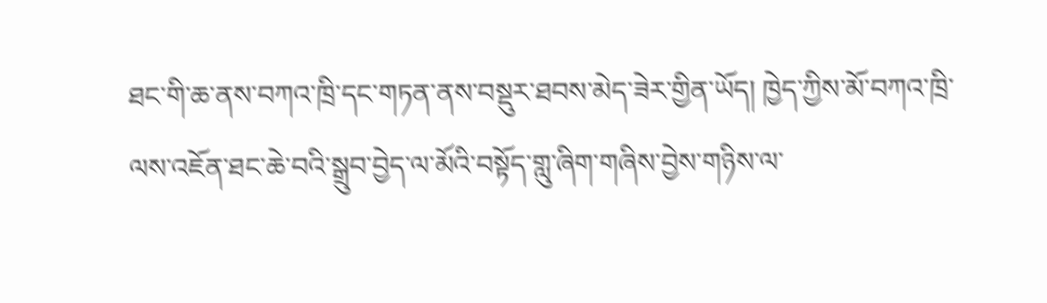ཐང་གི་ཆ་ནས་བཀའ་ཁྲི་དང་གཏན་ནས་བསྡུར་ཐབས་མེད་ཟེར་གྱིན་ཡོད། ཁྱེད་ཀྱིས་མོ་བཀའ་ཁྲི་ལས་འཇོན་ཐང་ཆེ་བའི་སྒྲུབ་བྱེད་ལ་མོའི་བསྟོད་གླུ་ཞིག་གཞིས་བྱེས་གཉིས་ལ་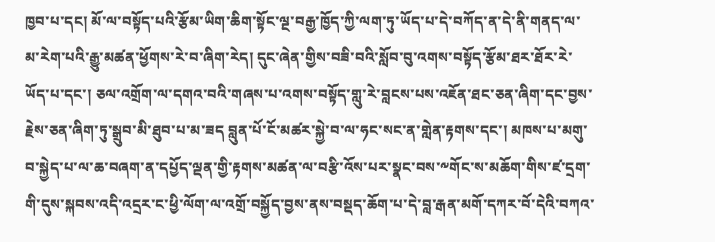ཁྱབ་པ་དང། མོ་ལ་བསྟོད་པའི་རྩོམ་ཡིག་ཆིག་སྟོང་ལྔ་བརྒྱ་ཁྱོད་ཀྱི་ལག་ཏུ་ཡོད་པ་དེ་བཀོད་ན་དེ་ནི་གནད་ལ་མ་རེག་པའི་རྒྱུ་མཚན་ཕྱོགས་རེ་བ་ཞིག་རེད། དུང་ཞེན་གྱིས་བཟི་བའི་སློབ་བུ་འགས་བསྟོད་རྩོམ་ཐར་ཐོར་རེ་ཡོད་པ་དང་། ཅལ་འགྲོག་ལ་དགའ་བའི་གཞས་པ་འགས་བསྟོད་གླུ་རེ་བླངས་པས་འཇོན་ཐང་ཅན་ཞིག་དང་བྱས་རྗེས་ཅན་ཞིག་ཏུ་སྒྲུབ་མི་ཐུབ་པ་མ་ཟད བླུན་པོ་ངོ་མཚར་སྐྱེ་བ་ལ་ཧང་སང་ན་གླེན་རྟགས་དང་། མཁས་པ་མགུ་བ་སྐྱེད་པ་ལ་ཆ་བཞག་ན་དཔྱོད་ལྡན་གྱི་རྟགས་མཚན་ལ་བརྩི་འོས་པར་སྣང་བས་༸གོང་ས་མཆོག་གིས་ཛ་དྲག་གི་དུས་སྐབས་འདི་འདྲར་ང་ཕྱི་ལོག་ལ་འགྲོ་བསྐྱོད་བྱས་ནས་བསྡད་ཆོག་པ་དེ་བླ་རྒན་མགོ་དཀར་བོ་དེའི་བཀའ་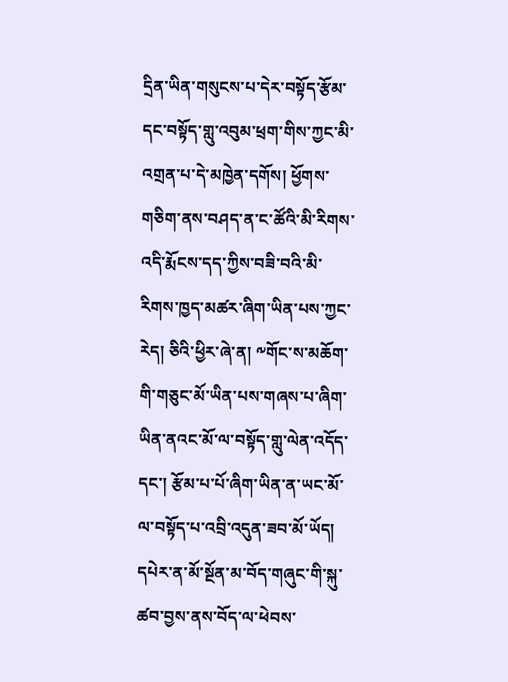དྲིན་ཡིན་གསུངས་པ་དེར་བསྟོད་རྩོམ་དང་བསྟོད་གླུ་འབུམ་ཕྲག་གིས་ཀྱང་མི་འགྲན་པ་དེ་མཁྱེན་དགོས། ཕྱོགས་གཅིག་ནས་བཤད་ན་ང་ཚོའི་མི་རིགས་འདི་རྨོངས་དད་ཀྱིས་བཟི་བའི་མི་རིགས་ཁྱད་མཚར་ཞིག་ཡིན་པས་ཀྱང་རེད། ཅིའི་ཕྱིར་ཞེ་ན། ༸གོང་ས་མཆོག་གི་གཅུང་མོ་ཡིན་པས་གཞས་པ་ཞིག་ཡིན་ནའང་མོ་ལ་བསྟོད་གླུ་ལེན་འདོད་དང་། རྩོམ་པ་པོ་ཞིག་ཡིན་ན་ཡང་མོ་ལ་བསྟོད་པ་འབྲི་འདུན་ཟབ་མོ་ཡོད། དཔེར་ན་མོ་སྔོན་མ་བོད་གཞུང་གི་སྐུ་ཚབ་བྱས་ནས་བོད་ལ་ཕེབས་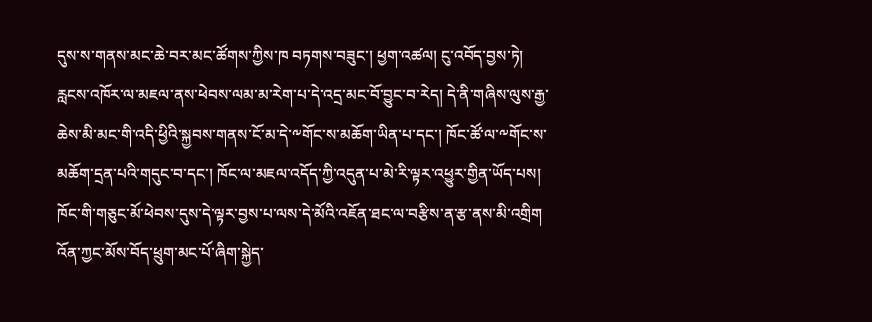དུས་ས་གནས་མང་ཆེ་བར་མང་ཚོགས་ཀྱིས་ཁ བཏགས་བཟུང་། ཕྱག་འཚལ། ངུ་འབོད་བྱས་ཏེ། རླངས་འཁོར་ལ་མཇལ་ནས་ཕེབས་ལམ་མ་རེག་པ་དེ་འདྲ་མང་བོ་བྱུང་བ་རེད། དེ་ནི་གཞིས་ལུས་རྒྱ་ཆེས་མི་མང་གི་འདི་ཕྱིའི་སྐྱབས་གནས་ངོ་མ་དེ་༸གོང་ས་མཆོག་ཡིན་པ་དང་། ཁོང་ཚོ་ལ་༸གོང་ས་མཆོག་དྲན་པའི་གདུང་བ་དང་། ཁོང་ལ་མཇལ་འདོད་ཀྱི་འདུན་པ་མེ་རི་ལྟར་འཕྱུར་གྱིན་ཡོད་པས། ཁོང་གི་གཅུང་མོ་ཕེབས་དུས་དེ་ལྟར་བྱས་པ་ལས་དེ་མོའི་འཇོན་ཐང་ལ་བརྩིས་ན་རྩ་ནས་མི་འགྲིག འོན་ཀྱང་མོས་བོད་ཕྲུག་མང་པོ་ཞིག་སྐྱེད་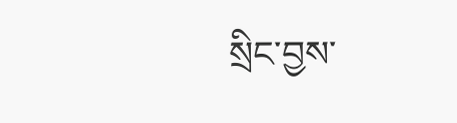སྲིང་བྱས་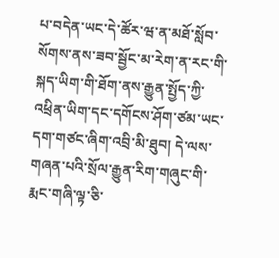པ་བདེན་ཡང་དེ་ཚོར་ཝ་ན་མཐོ་སློབ་སོགས་ནས་ཟབ་སྦྱོང་མ་རེག་ན་རང་གི་སྐད་ཡིག་གི་ཐོག་ནས་རྒྱུན་སྤྱོད་ཀྱི་འཕྲིན་ཡིག་དང་དགོངས་ཤོག་ཙམ་ཡང་དག་གཙང་ཞིག་འབྲི་མི་ཐུབ། དེ་ལས་གཞན་པའི་སྲོལ་རྒྱུན་རིག་གཞུང་གི་རྨང་གཞི་ལྟ་ཅི་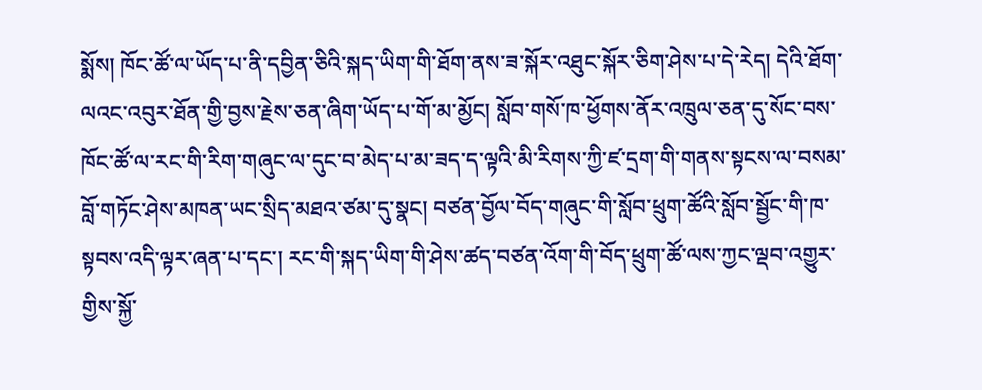སྨོས། ཁོང་ཚོ་ལ་ཡོད་པ་ནི་དབྱིན་ཅིའི་སྐད་ཡིག་གི་ཐོག་ནས་ཟ་སྐོར་འཐུང་སྐོར་ཅིག་ཤེས་པ་དེ་རེད། དེའི་ཐོག་ལའང་འབུར་ཐོན་གྱི་བྱས་རྗེས་ཅན་ཞིག་ཡོད་པ་གོ་མ་མྱོང། སློབ་གསོ་ཁ་ཕྱོགས་ནོར་འཁྲུལ་ཅན་དུ་སོང་བས་ཁོང་ཚོ་ལ་རང་གི་རིག་གཞུང་ལ་དུང་བ་མེད་པ་མ་ཟད་ད་ལྟའི་མི་རིགས་ཀྱི་ཛ་དྲག་གི་གནས་སྟངས་ལ་བསམ་བློ་གཏོང་ཤེས་མཁན་ཡང་སྲིད་མཐའ་ཙམ་དུ་སྣང། བཙན་བྱོལ་བོད་གཞུང་གི་སློབ་ཕྲུག་ཚོའི་སློབ་སྦྱོང་གི་ཁ་སྟབས་འདི་ལྟར་ཞན་པ་དང་། རང་གི་སྐད་ཡིག་གི་ཤེས་ཚད་བཙན་འོག་གི་བོད་ཕྲུག་ཚོ་ལས་ཀྱང་ལྡབ་འགྱུར་གྱིས་སྐྱོ་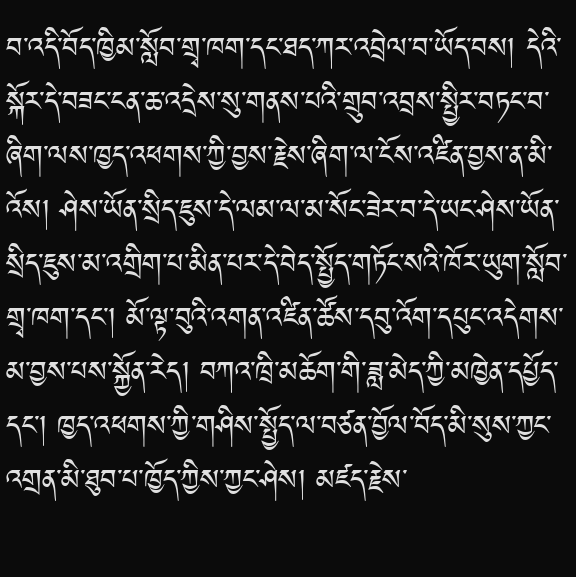བ་འདི་བོད་ཁྱིམ་སློབ་གྲྭ་ཁག་དང་ཐད་ཀར་འབྲེལ་བ་ཡོད་བས། དེའི་སྐོར་དེ་བཟང་ངན་ཆ་འདྲེས་སུ་གནས་པའི་གྲུབ་འབྲས་སྤྱིར་བཏང་བ་ཞིག་ལས་ཁྱད་འཕགས་ཀྱི་བྱས་རྗེས་ཞིག་ལ་ངོས་འཛིན་བྱས་ན་མི་འོས། ཤེས་ཡོན་སྲིད་ཇུས་དེ་ལམ་ལ་མ་སོང་ཟེར་བ་དེ་ཡང་ཤེས་ཡོན་སྲིད་ཇུས་མ་འགྲིག་པ་མིན་པར་དེ་བེད་སྤྱོད་གཏོང་སའི་ཁོར་ཡུག་སློབ་གྲྭ་ཁག་དང་། མོ་ལྟ་བུའི་འགན་འཛིན་ཚོས་དབུ་འོག་དཔུང་འདེགས་མ་བྱས་པས་སྐྱོན་རེད། བཀའ་ཁྲི་མཆོག་གི་ཟླ་མེད་ཀྱི་མཁྱེན་དཔྱོད་དང་། ཁྱད་འཕགས་ཀྱི་གཤིས་སྤྱོད་ལ་བཙན་བྱོལ་བོད་མི་སུས་ཀྱང་འགྲན་མི་ཐུབ་པ་ཁྱོད་ཀྱིས་ཀྱང་ཤེས། མཛད་རྗེས་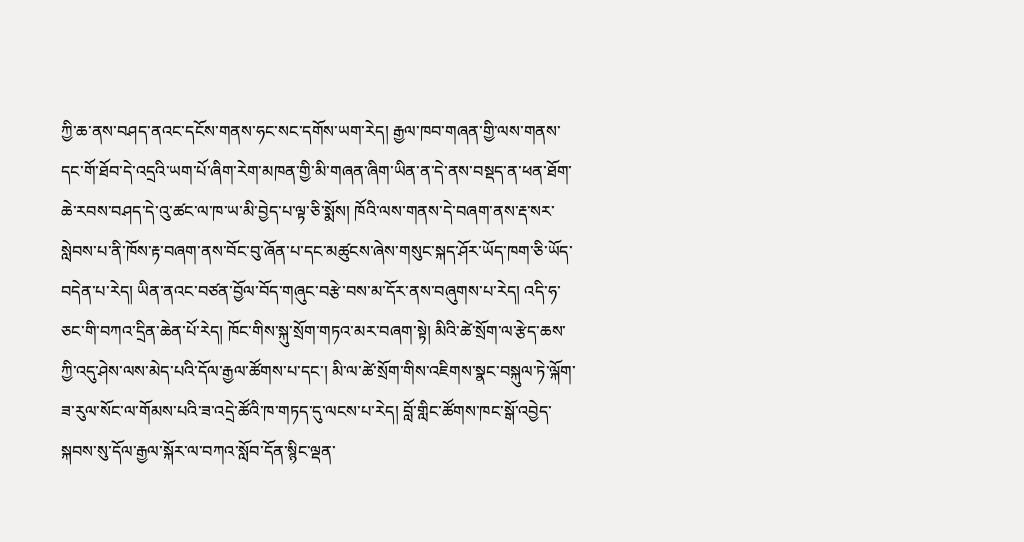ཀྱི་ཆ་ནས་བཤད་ནའང་དངོས་གནས་ཧང་སང་དགོས་ཡག་རེད། རྒྱལ་ཁབ་གཞན་གྱི་ལས་གནས་དང་གོ་ཐོབ་དེ་འདྲའི་ཡག་པོ་ཞིག་རེག་མཁན་གྱི་མི་གཞན་ཞིག་ཡིན་ན་དེ་ནས་བསྡད་ན་ཕན་ཐོག་ཆེ་རབས་བཤད་དེ་འུ་ཚང་ལ་ཁ་ཡ་མི་བྱེད་པ་ལྟ་ཅི་སྨོས། ཁོའི་ལས་གནས་དེ་བཞག་ནས་རྡ་སར་སླེབས་པ་ནི་ཁོས་རྟ་བཞག་ནས་བོང་བུ་ཞོན་པ་དང་མཚུངས་ཞེས་གསུང་སྐད་ཤོར་ཡོད་ཁག་ཅི་ཡོད་བདེན་པ་རེད། ཡིན་ནའང་བཙན་བྱོལ་བོད་གཞུང་བརྩེ་བས་མ་དོར་ནས་བཞུགས་པ་རེད། འདི་ཧ་ཅང་གི་བཀའ་དྲིན་ཆེན་པོ་རེད། ཁོང་གིས་སྐུ་སྲོག་གཏའ་མར་བཞག་སྟེ། མིའི་ཚེ་སྲོག་ལ་རྩེད་ཆས་ཀྱི་འདུ་ཤེས་ལས་མེད་པའི་དོལ་རྒྱལ་ཚོགས་པ་དང་། མི་ལ་ཚེ་སྲོག་གིས་འཇིགས་སྣང་བསྐུལ་ཏེ་ལྐོག་ཟ་རུལ་སོང་ལ་གོམས་པའི་ཟ་འདྲེ་ཚོའི་ཁ་གཏད་དུ་ལངས་པ་རེད། བློ་གླིང་ཚོགས་ཁང་སྒོ་འབྱེད་སྐབས་སུ་དོལ་རྒྱལ་སྐོར་ལ་བཀའ་སློབ་དོན་སྙིང་ལྡན་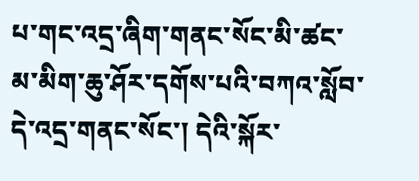པ་གང་འདྲ་ཞིག་གནང་སོང་མི་ཚང་མ་མིག་ཆུ་ཤོར་དགོས་པའི་བཀའ་སློབ་དེ་འདྲ་གནང་སོང་། དེའི་སྐོར་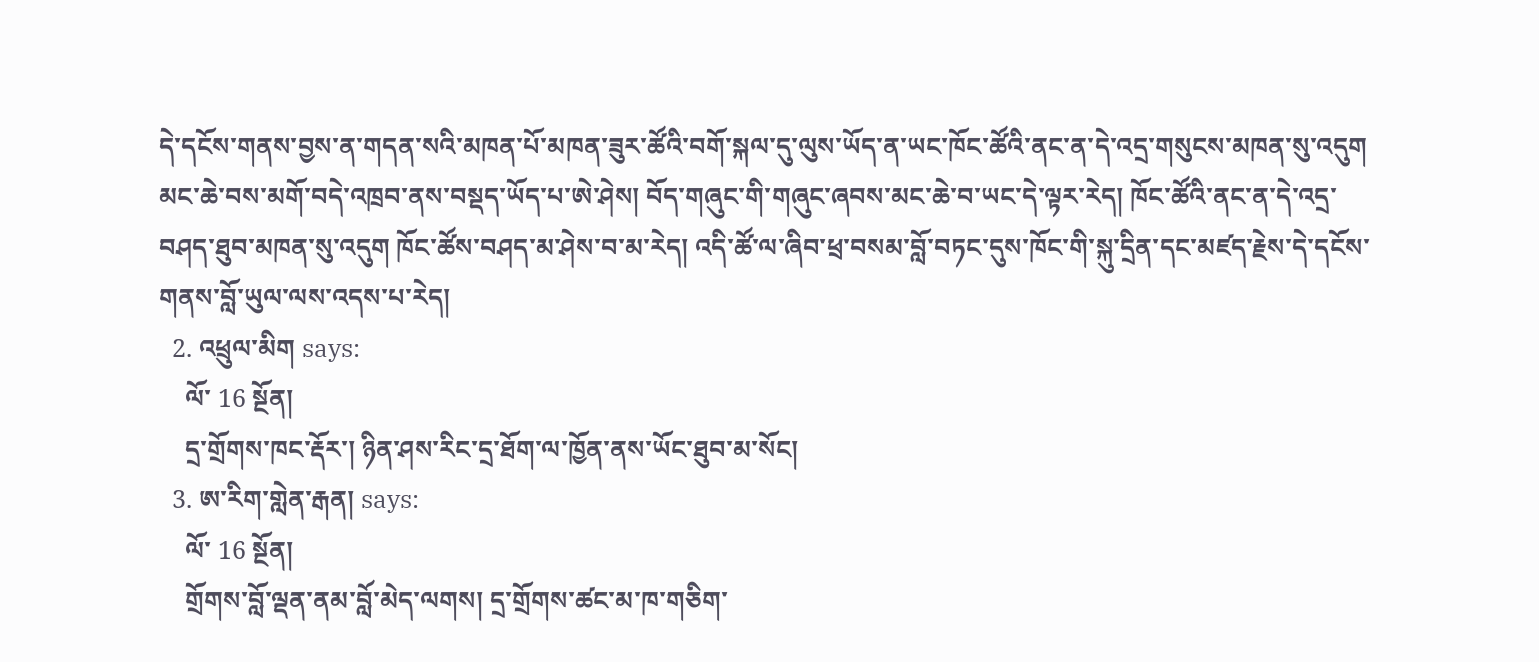དེ་དངོས་གནས་བྱས་ན་གདན་སའི་མཁན་པོ་མཁན་ཟུར་ཚོའི་བགོ་སྐལ་དུ་ལུས་ཡོད་ན་ཡང་ཁོང་ཚོའི་ནང་ན་དེ་འདྲ་གསུངས་མཁན་སུ་འདུག མང་ཆེ་བས་མགོ་བདེ་འཁྲབ་ནས་བསྡད་ཡོད་པ་ཨེ་ཤེས། བོད་གཞུང་གི་གཞུང་ཞབས་མང་ཆེ་བ་ཡང་དེ་ལྟར་རེད། ཁོང་ཚོའི་ནང་ན་དེ་འདྲ་བཤད་ཐུབ་མཁན་སུ་འདུག ཁོང་ཚོས་བཤད་མ་ཤེས་བ་མ་རེད། འདི་ཚོ་ལ་ཞིབ་ཕྲ་བསམ་བློ་བཏང་དུས་ཁོང་གི་སྐུ་དྲིན་དང་མཛད་རྗེས་དེ་དངོས་གནས་བློ་ཡུལ་ལས་འདས་པ་རེད།
  2. འཕྲུལ་མིག says:
    ལོ་ 16 སྔོན།
    དྲ་གྲོགས་ཁང་རྡོར་། ཉིན་ཤས་རིང་དྲ་ཐོག་ལ་ཁྱོན་ནས་ཡོང་ཐུབ་མ་སོང།
  3. ཨ་རིག་གླེན་རྒན། says:
    ལོ་ 16 སྔོན།
    གྲོགས་བློ་ལྡན་ནམ་བློ་མེད་ལགས། དྲ་གྲོགས་ཚང་མ་ཁ་གཅིག་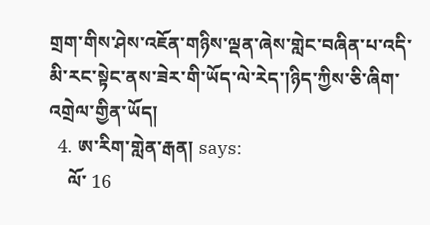གྲག་གིས་ཤེས་འཇོན་གཉིས་ལྡན་ཞེས་གླེང་བཞིན་པ་འདི་མི་རང་སྟེང་ནས་ཟེར་གི་ཡོད་ལེ་རེད་།ཉིད་ཀྱིས་ཅི་ཞིག་འགྲེལ་གྱིན་ཡོད།
  4. ཨ་རིག་གླེན་རྒན། says:
    ལོ་ 16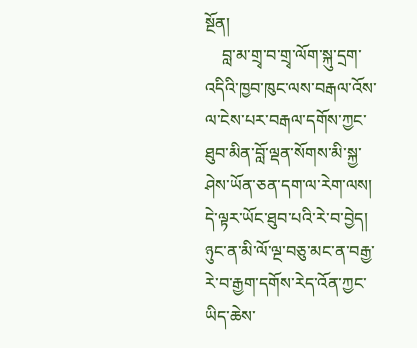སྔོན།
    བླ་མ་གྲྭ་བ་གྲྭ་ལོག་སྐུ་དྲག་འདིའི་ཁྱབ་ཁུང་ལས་བརྒལ་འོས་ལ་ངེས་པར་བརྒལ་དགོས་ཀྱང་ཐུབ་མིན་བློ་ལྡན་སོགས་མི་སྐྱ་ཤེས་ཡོན་ཅན་དག་ལ་རེག་ལས། དེ་ལྟར་ཡོང་ཐུབ་པའི་རེ་བ་བྱེད། ཉུང་ན་མི་ལོ་ལྔ་བཅུ་མང་ན་བརྒྱ་རེ་བ་རྒྱག་དགོས་རེད་འོན་ཀྱང་ཡིད་ཆེས་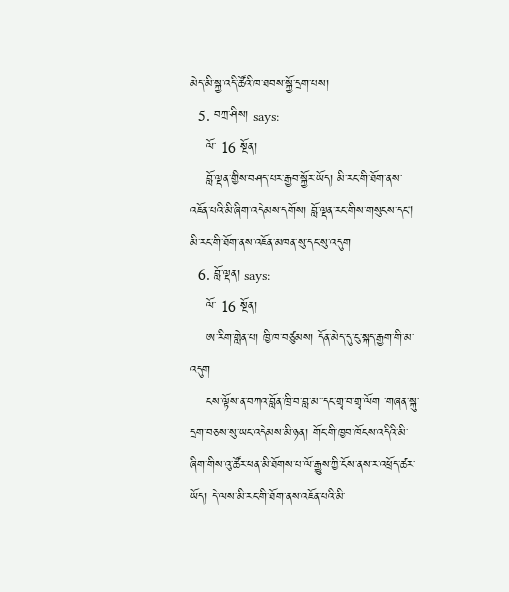མེད་མི་སྐྱ་འདི་ཚོའི་ཁ་ཐབས་སྐྱོ་དྲག་པས།
  5. བཀྲ་ཤིས། says:
    ལོ་ 16 སྔོན།
    བློ་ལྡན་གྱིས་བཤད་པར་རྒྱབ་སྐྱོར་ཡོད། མི་རང་གི་ཐོག་ནས་འཇོན་པའི་མི་ཞིག་འདེམས་དགོས། བློ་ལྡན་རང་གིས་གསུངས་དང། མི་རང་གི་ཐོག་ནས་འཇོན་མཁན་སུ་དང་སུ་འདུག
  6. བློ་ལྡན། says:
    ལོ་ 16 སྔོན།
    ཨ་རིག་གླེན་པ། ཁྱི་ཁ་བཙུམས། དོན་མེད་དུ་ངུ་སྐད་རྒྱག་གི་མ་འདུག
    ངས་ལྟོས་ན་བཀའ་བློན་ཁྲི་བ་བླ་མ་་དང་གྲྭ་བ་གྲྭ་ལོག ་གཞན་སྐུ་དྲག་བཅས་སུ་ཡང་འདེམས་མི་ཉན། གོང་གི་ཁྱབ་ཁོངས་འདིའི་མི་ཞིག་གིས་འུ་ཚོར་ཕན་མི་ཐོགས་པ་ལོ་རྒྱུས་ཀྱི་ངོས་ནས་ར་འཕྲོད་ཚར་ཡོད། དེ་ལས་མི་རང་གི་ཐོག་ནས་འཇོན་པའི་མི་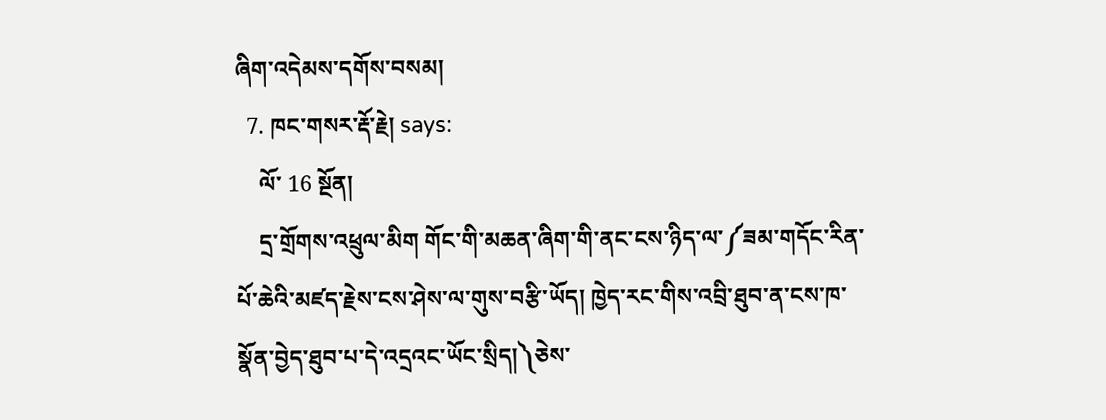ཞིག་འདེམས་དགོས་བསམ།
  7. ཁང་གསར་རྡོ་རྗེ། says:
    ལོ་ 16 སྔོན།
    དྲ་གྲོགས་འཕྲུལ་མིག གོང་གི་མཆན་ཞིག་གི་ནང་ངས་ཉིད་ལ་༼ཟམ་གདོང་རིན་པོ་ཆེའི་མཛད་རྗེས་ངས་ཤེས་ལ་གུས་བརྩི་ཡོད། ཁྱེད་རང་གིས་འབྲི་ཐུབ་ན་ངས་ཁ་སྣོན་བྱེད་ཐུབ་པ་དེ་འདྲའང་ཡོང་སྲིད།༽ཅེས་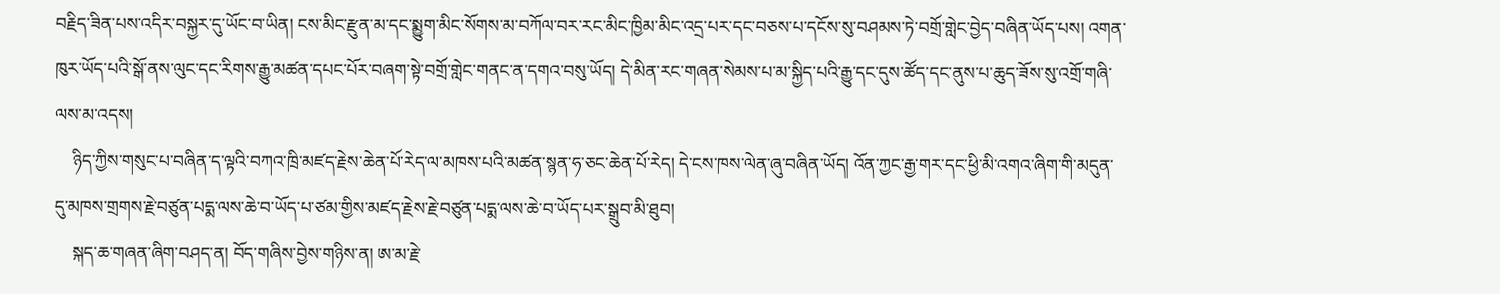བརྗིད་ཟིན་པས་འདིར་བསྐྱར་དུ་ཡོང་བ་ཡིན། ངས་མིང་རྫུན་མ་དང་སྨྱུག་མིང་སོགས་མ་བཀོལ་བར་རང་མིང་ཁྱིམ་མིང་འདྲ་པར་དང་བཅས་པ་དངོས་སུ་བཤམས་ཏེ་བགྲོ་གླེང་བྱེད་བཞིན་ཡོད་པས། འགན་ཁུར་ཡོད་པའི་སྒོ་ནས་ལུང་དང་རིགས་རྒྱུ་མཚན་དཔང་པོར་བཞག་སྟེ་བགྲོ་གླེང་གནང་ན་དགའ་བསུ་ཡོད། དེ་མིན་རང་གཞན་སེམས་པ་མ་སྐྱིད་པའི་རྒྱུ་དང་དུས་ཚོད་དང་ནུས་པ་ཆུད་ཟོས་སུ་འགྲོ་གཞི་ལས་མ་འདས།
    ཉིད་ཀྱིས་གསུང་པ་བཞིན་ད་ལྟའི་བཀའ་ཁྲི་མཛད་རྗེས་ཆེན་པོ་རེད་ལ་མཁས་པའི་མཚན་སྙན་ཧ་ཅང་ཆེན་པོ་རེད། དེ་ངས་ཁས་ལེན་ཞུ་བཞིན་ཡོད། འོན་ཀྱང་རྒྱ་གར་དང་ཕྱི་མི་འགའ་ཞིག་གི་མདུན་དུ་མཁས་གྲགས་རྗེ་བཙུན་པདྨ་ལས་ཆེ་བ་ཡོད་པ་ཙམ་གྱིས་མཛད་རྗེས་རྗེ་བཙུན་པདྨ་ལས་ཆེ་བ་ཡོད་པར་སྒྲུབ་མི་ཐུབ།
    སྐད་ཆ་གཞན་ཞིག་བཤད་ན། བོད་གཞིས་བྱེས་གཉིས་ན། ཨ་མ་རྗེ་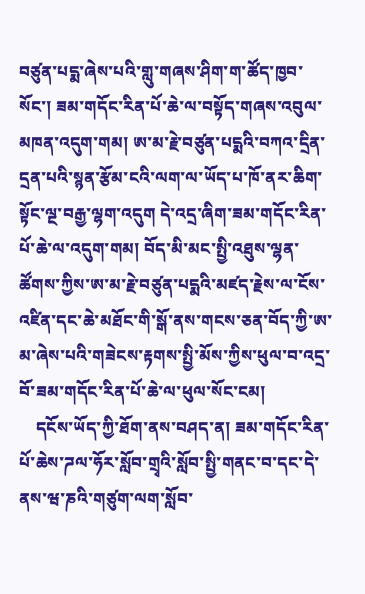བཙུན་པདྨ་ཞེས་པའི་གླུ་གཞས་ཤིག་ག་ཚོད་ཁྱབ་སོང་། ཟམ་གདོང་རིན་པོ་ཆེ་ལ་བསྟོད་གཞས་འབུལ་མཁན་འདུག་གམ། ཨ་མ་རྗེ་བཙུན་པདྨའི་བཀའ་དྲིན་དྲན་པའི་སྙན་རྩོམ་ངའི་ལག་ལ་ཡོད་པ་ཁོ་ནར་ཆིག་སྟོང་ལྔ་བརྒྱ་ལྷག་འདུག དེ་འདྲ་ཞིག་ཟམ་གདོང་རིན་པོ་ཆེ་ལ་འདུག་གམ། བོད་མི་མང་སྤྱི་འཐུས་ལྷན་ཚོགས་ཀྱིས་ཨ་མ་རྗེ་བཙུན་པདྨའི་མཛད་རྗེས་ལ་ངོས་འཛིན་དང་ཆེ་མཐོང་གི་སྒོ་ནས་གངས་ཅན་བོད་ཀྱི་ཨ་མ་ཞེས་པའི་གཟེངས་རྟགས་སྤྱི་མོས་ཀྱིས་ཕུལ་བ་འདྲ་བོ་ཟམ་གདོང་རིན་པོ་ཆེ་ལ་ཕུལ་སོང་ངམ།
    དངོས་ཡོད་ཀྱི་ཐོག་ནས་བཤད་ན། ཟམ་གདོང་རིན་པོ་ཆེས་ཌལ་ཧོར་སློབ་གྲྭའི་སློབ་སྤྱི་གནང་བ་དང་དེ་ནས་ཝ་ཎའི་གཙུག་ལག་སློབ་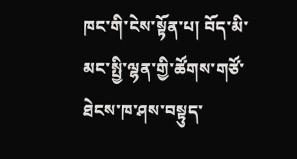ཁང་གི་ངེས་སྟོན་པ། བོད་མི་མང་སྤྱི་ལྷན་གྱི་ཚོགས་གཙོ་ཐེངས་ཁ་ཤས་བསྟུད་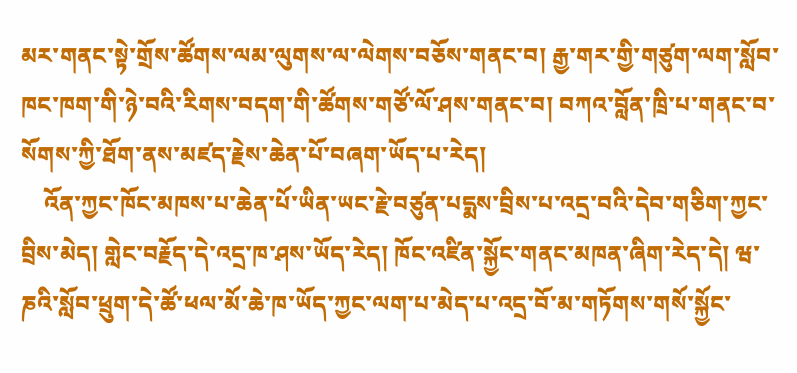མར་གནང་སྟེ་གྲོས་ཚོགས་ལམ་ལུགས་ལ་ལེགས་བཅོས་གནང་བ། རྒྱ་གར་གྱི་གཙུག་ལག་སློབ་ཁང་ཁག་གི་ཉེ་བའི་རིགས་བདག་གི་ཚོགས་གཙོ་ལོ་ཤས་གནང་བ། བཀའ་བློན་ཁྲི་པ་གནང་བ་སོགས་ཀྱི་ཐོག་ནས་མཛད་རྗེས་ཆེན་པོ་བཞག་ཡོད་པ་རེད།
    འོན་ཀྱང་ཁོང་མཁས་པ་ཆེན་པོ་ཡིན་ཡང་རྗེ་བཙུན་པདྨས་བྲིས་པ་འདྲ་བའི་དེབ་གཅིག་ཀྱང་བྲིས་མེད། གླེང་བརྗོད་དེ་འདྲ་ཁ་ཤས་ཡོད་རེད། ཁོང་འཛིན་སྐྱོང་གནང་མཁན་ཞིག་རེད་དེ། ཝ་ཎའི་སློབ་ཕྲུག་དེ་ཚོ་ཕལ་མོ་ཆེ་ཁ་ཡོད་ཀྱང་ལག་པ་མེད་པ་འདྲ་བོ་མ་གཏོགས་གསོ་སྐྱོང་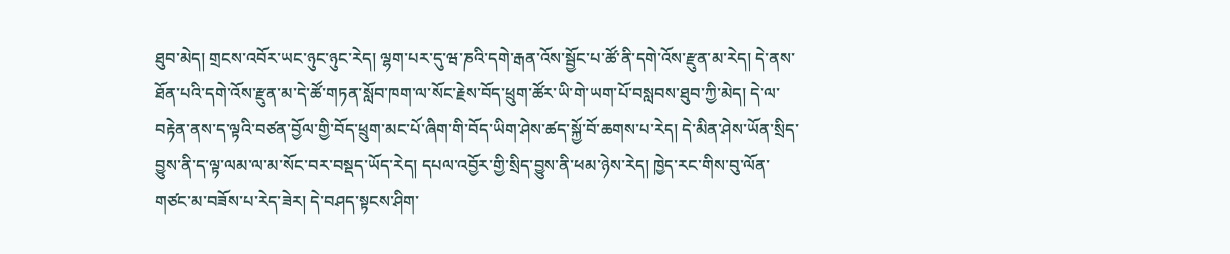ཐུབ་མེད། གྲངས་འབོར་ཡང་ཉུང་ཉུང་རེད། ལྷག་པར་དུ་ཝ་ཎའི་དགེ་རྒན་འོས་སྦྱོང་པ་ཚོ་ནི་དགེ་འོས་རྫུན་མ་རེད། དེ་ནས་ཐོན་པའི་དགེ་འོས་རྫུན་མ་དེ་ཚོ་གཏན་སློབ་ཁག་ལ་སོང་རྗེས་བོད་ཕྲུག་ཚོར་ཡི་གེ་ཡག་པོ་བསླབས་ཐུབ་ཀྱི་མེད། དེ་ལ་བརྟེན་ནས་ད་ལྟའི་བཙན་བྱོལ་གྱི་བོད་ཕྲུག་མང་པོ་ཞིག་གི་བོད་ཡིག་ཤེས་ཚད་སྐྱོ་བོ་ཆགས་པ་རེད། དེ་མིན་ཤེས་ཡོན་སྲིད་བྱུས་ནི་ད་ལྟ་ལམ་ལ་མ་སོང་བར་བསྡད་ཡོད་རེད། དཔལ་འབྱོར་གྱི་སྲིད་བྱུས་ནི་ཕམ་ཉེས་རེད། ཁྱེད་རང་གིས་བུ་ལོན་གཙང་མ་བཟོས་པ་རེད་ཟེར། དེ་བཤད་སྟངས་ཤིག་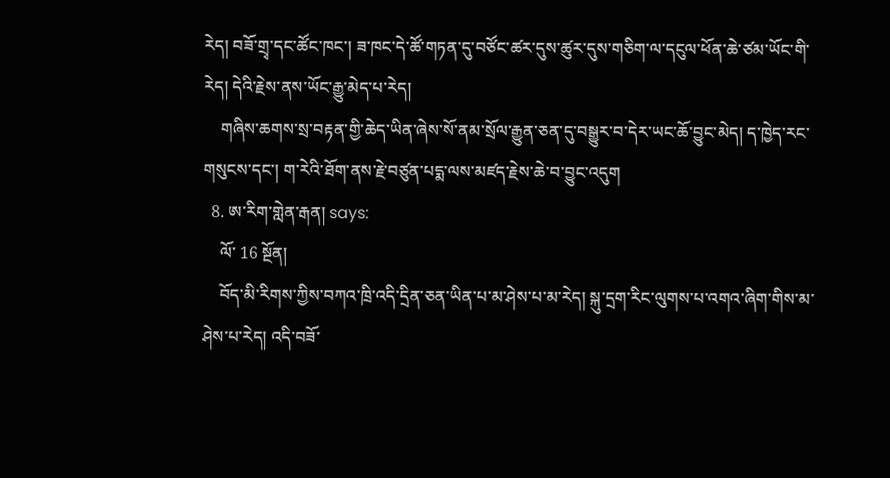རེད། བཟོ་གྲྭ་དང་ཚོང་ཁང་། ཟ་ཁང་དེ་ཚོ་གཏན་དུ་བཙོང་ཚར་དུས་ཚུར་དུས་གཅིག་ལ་དངུལ་ཕོན་ཆེ་ཙམ་ཡོང་གི་རེད། དེའི་རྗེས་ནས་ཡོང་རྒྱུ་མེད་པ་རེད།
    གཞིས་ཆགས་སྲ་བརྟན་གྱི་ཆེད་ཡིན་ཞེས་སོ་ནམ་སྲོལ་རྒྱུན་ཅན་དུ་བསྒྱུར་བ་དེར་ཡང་ཆོ་བྱུང་མེད། ད་ཁྱེད་རང་གསུངས་དང་། ག་རེའི་ཐོག་ནས་རྗེ་བཙུན་པདྨ་ལས་མཛད་རྗེས་ཆེ་བ་བྱུང་འདུག
  8. ཨ་རིག་གླེན་རྒན། says:
    ལོ་ 16 སྔོན།
    བོད་མི་རིགས་ཀྱིས་བཀའ་ཁྲི་འདི་དྲིན་ཅན་ཡིན་པ་མ་ཤེས་པ་མ་རེད། སྐུ་དྲག་རིང་ལུགས་པ་འགའ་ཞིག་གིས་མ་ཤེས་པ་རེད། འདི་བཟོ་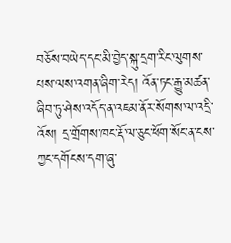བཅོས་བཡེད་དང་མི་བྱེད་སྐུ་དྲག་རིང་ལུགས་པས་ལས་འགན་ཞིག་རེད། འོན་ཏང་རྒྱུ་མཚན་ཞིབ་ཏུ་ཤེས་འདོད་ན་འཇམ་ནོར་སོགས་ལ་འདྲི་འོས། དྲ་གྲོགས་ཁང་རྡོ་ལ་ཅུང་ཕོག་སོང་ན་ངས་ཀྱང་དགོངས་དག་ཞུ་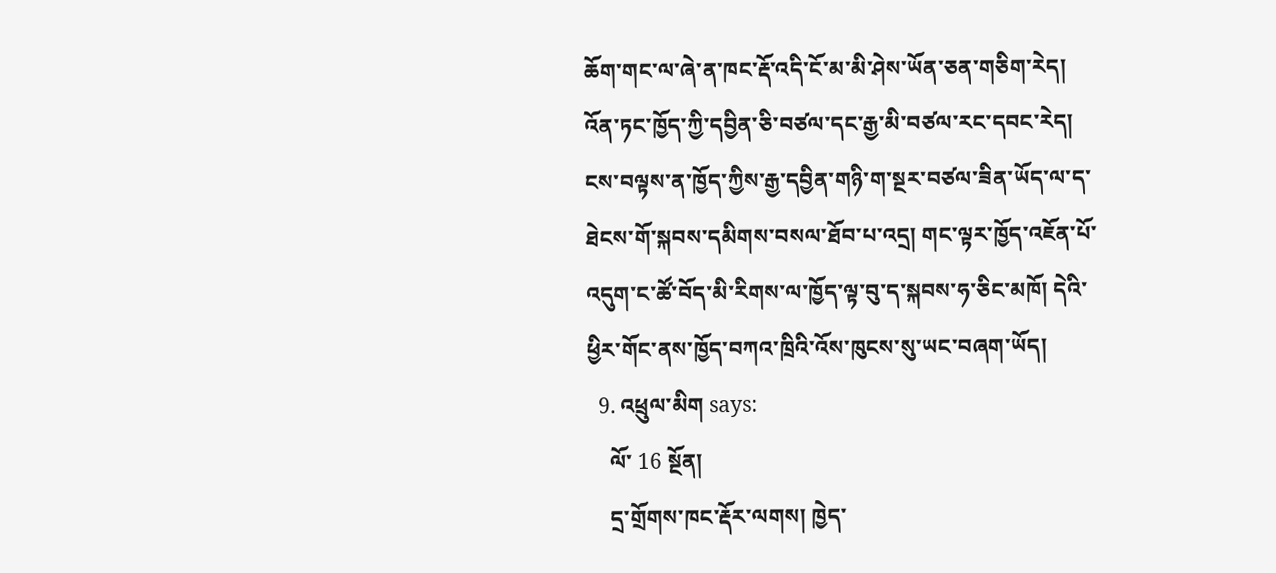ཆོག་གང་ལ་ཞེ་ན་ཁང་རྡོ་འདི་ངོ་མ་མི་ཤེས་ཡོན་ཅན་གཅིག་རེད། འོན་ཏང་ཁྱོད་ཀྱི་དབྱིན་ཅི་བཙལ་དང་རྒྱ་མི་བཙལ་རང་དབང་རེད། ངས་བལྟས་ན་ཁྱོད་ཀྱིས་རྒྱ་དབྱིན་གཉི་ག་སྔར་བཙལ་ཟིན་ཡོད་ལ་ད་ཐེངས་གོ་སྐབས་དམིགས་བསལ་ཐོབ་པ་འདྲ། གང་ལྟར་ཁྱོད་འཇོན་པོ་འདུག་ང་ཚོ་བོད་མི་རིགས་ལ་ཁྱོད་ལྟ་བུ་ད་སྐབས་ཧ་ཅིང་མཁོ། དེའི་ཕྱིར་གོང་ནས་ཁྱོད་བཀའ་ཁྲིའི་འོས་ཁུངས་སུ་ཡང་བཞག་ཡོད།
  9. འཕྲུལ་མིག says:
    ལོ་ 16 སྔོན།
    དྲ་གྲོགས་ཁང་རྡོར་ལགས། ཁྱེད་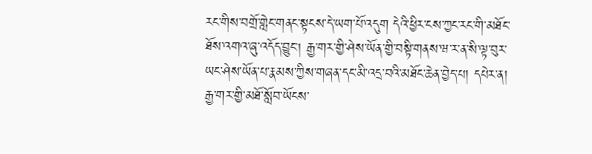རང་གིས་བགྲོ་གླེང་གནང་སྟངས་དེ་ཡག་པོ་འདུག དེའི་ཕྱིར་ངས་ཀྱང་རང་གི་མཐོང་ཐོས་འགའ་ཞུ་འདོད་བྱུང། རྒྱ་གར་གྱི་ཤེས་ཡོན་གྱི་བསྟི་གནས་ཝ་ར་ན་སི་ལྟ་བུར་ཡང་ཤེས་ཡོན་པ་རྣམས་ཀྱིས་གཞན་དང་མི་འདྲ་བའི་མཐོང་ཆེན་བྱེད་པ། དཔེར་ན། རྒྱ་གར་གྱི་མཐོ་སློབ་ཡོངས་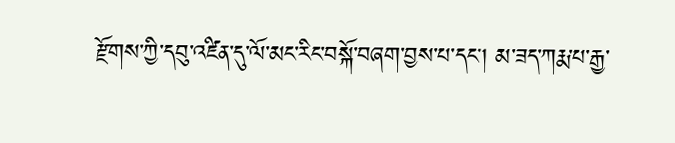རྫོགས་ཀྱི་དབུ་འཛིན་དུ་ལོ་མང་རིང་བསྐོ་བཞག་བྱས་པ་དང། མ་ཟད་ཀརྨ་པ་རྒྱ་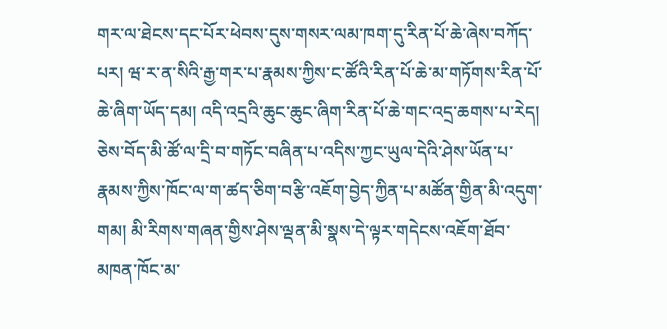གར་ལ་ཐེངས་དང་པོར་ཕེབས་དུས་གསར་ལམ་ཁག་དུ་རིན་པོ་ཆེ་ཞེས་བཀོད་པར། ཝ་ར་ན་སིའི་རྒྱ་གར་པ་རྣམས་ཀྱིས་ང་ཚོའི་རིན་པོ་ཆེ་མ་གཏོགས་རིན་པོ་ཆེ་ཞིག་ཡོད་དམ། འདི་འདྲའི་ཆུང་ཆུང་ཞིག་རིན་པོ་ཆེ་གང་འདྲ་ཆགས་པ་རེད། ཅེས་བོད་མི་ཚོ་ལ་དྲི་བ་གཏོང་བཞིན་པ་འདིས་ཀྱང་ཡུལ་དེའི་ཤེས་ཡོན་པ་རྣམས་ཀྱིས་ཁོང་ལ་ག་ཚད་ཅིག་བརྩི་འཇོག་བྱེད་ཀྱིན་པ་མཚོན་གྱིན་མི་འདུག་གམ། མི་རིགས་གཞན་གྱིས་ཤེས་ལྡན་མི་སྣས་དེ་ལྟར་གདེངས་འཇོག་ཐོབ་མཁན་ཁོང་མ་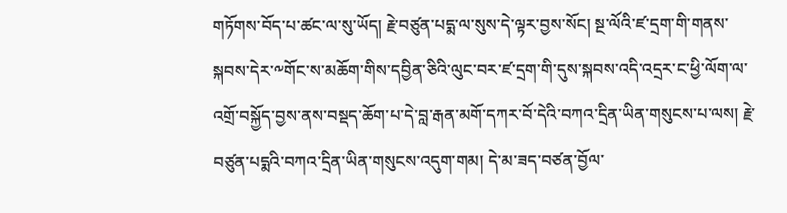གཏོགས་བོད་པ་ཚང་ལ་སུ་ཡོད། རྗེ་བཙུན་པདྨ་ལ་སུས་དེ་ལྟར་བྱས་སོང། སྔ་ལོའི་ཛ་དྲག་གི་གནས་སྐབས་དེར་༸གོང་ས་མཆོག་གིས་དབྱིན་ཅིའི་ལུང་བར་ཛ་དྲག་གི་དུས་སྐབས་འདི་འདྲར་ང་ཕྱི་ལོག་ལ་འགྲོ་བསྐྱོད་བྱས་ནས་བསྡད་ཆོག་པ་དེ་བླ་རྒན་མགོ་དཀར་བོ་དེའི་བཀའ་དྲིན་ཡིན་གསུངས་པ་ལས། རྗེ་བཙུན་པདྨའི་བཀའ་དྲིན་ཡིན་གསུངས་འདུག་གམ། དེ་མ་ཟད་བཙན་བྱོལ་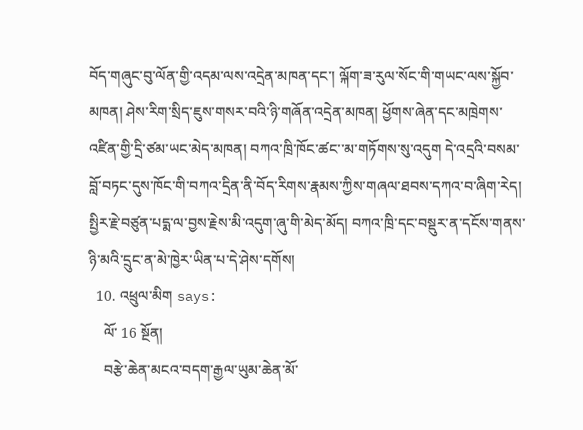བོད་གཞུང་བུ་ལོན་གྱི་འདམ་ལས་འདྲེན་མཁན་དང་། ལྐོག་ཟ་རུལ་སོང་གི་གཡང་ལས་སྐྱོབ་མཁན། ཤེས་རིག་སྲིད་ཇུས་གསར་བའི་ཉི་གཞོན་འདྲེན་མཁན། ཕྱོགས་ཞེན་དང་མཁྲེགས་འཛིན་གྱི་དྲི་ཙམ་ཡང་མེད་མཁན། བཀའ་ཁྲི་ཁོང་ཚང་་མ་གཏོགས་སུ་འདུག དེ་འདྲའི་བསམ་བློ་བཏང་དུས་ཁོང་གི་བཀའ་དྲིན་ནི་བོད་རིགས་རྣམས་ཀྱིས་གཞལ་ཐབས་དཀའ་བ་ཞིག་རེད། སྤྱིར་རྗེ་བཙུན་པདྨ་ལ་བྱས་རྗེས་མི་འདུག་ཞུ་གི་མེད་མོད། བཀའ་ཁྲི་དང་བསྡུར་ན་དངོས་གནས་ཉི་མའི་དྲུང་ན་མེ་ཁྱེར་ཡིན་པ་དེ་ཤེས་དགོས།
  10. འཕྲུལ་མིག says:
    ལོ་ 16 སྔོན།
    བརྩེ་ཆེན་མངའ་བདག་རྒྱལ་ཡུམ་ཆེན་མོ་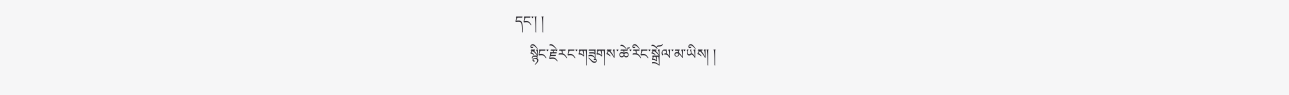དང་། །
    སྙིང་རྗེ་རང་གཟུགས་ཚེ་རིང་སྒྲོལ་མ་ཡིས། །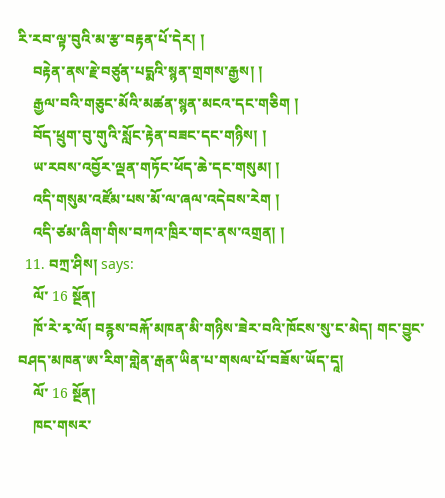རི་རབ་ལྟ་བུའི་མ་རྩ་བརྟན་པོ་དེར། །
    བརྟེན་ནས་རྗེ་བཙུན་པདྨའི་སྙན་གྲགས་རྒྱས། །
    རྒྱལ་བའི་གཅུང་མོའི་མཚན་སྙན་མངའ་དང་གཅིག །
    བོད་ཕྲུག་བུ་གུའི་སློང་རྟེན་བཟང་དང་གཉིས། །
    ཡ་རབས་འབྱོར་ལྡན་གཏོང་ཕོད་ཆེ་དང་གསུམ། །
    འདི་གསུམ་འཛོམ་པས་མོ་ལ་ཞལ་འདེབས་རེག །
    འདི་ཙམ་ཞིག་གིས་བཀའ་ཁྲིར་གང་ནས་འགྲན། །
  11. བཀྲ་ཤིས། says:
    ལོ་ 16 སྔོན།
    ཁོ་རེ་རྭ་ལོ། བརྙས་བརྐོ་མཁན་མི་གཉིས་ཟེར་བའི་ཁོངས་སུ་ང་མེད། གང་བྱུང་བཤད་མཁན་ཨ་རིག་གླེན་རྒན་ཡིན་པ་གསལ་པོ་བཟོས་ཡོད་དཱ།
    ལོ་ 16 སྔོན།
    ཁང་གསར་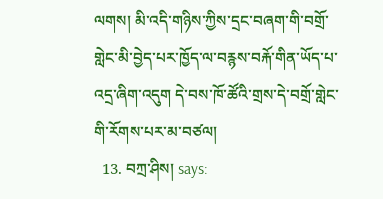ལགས། མི་འདི་གཉིས་ཀྱིས་དྲང་བཞག་གི་བགྲོ་གླེང་མི་བྱེད་པར་ཁྱོད་ལ་བརྙས་བརྐོ་གིན་ཡོད་པ་འདྲ་ཞིག་འདུག དེ་བས་ཁོ་ཚོའི་གྲས་དེ་བགྲོ་གླེང་གི་རོགས་པར་མ་བཙལ།
  13. བཀྲ་ཤིས། says: